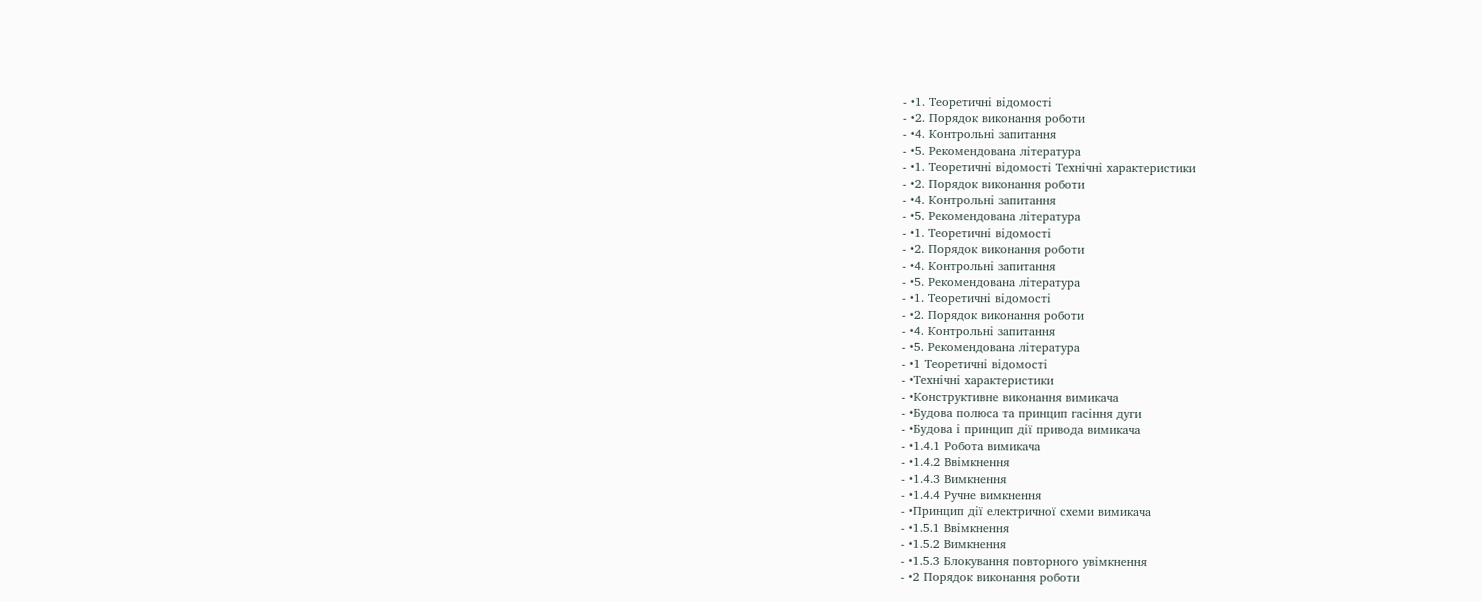- •1. Теоретичні відомості
- •2. Порядок виконання роботи
- •4. Контрольні запитання
- •5. Рекомендована література
- •1. Теоретичні відомості Технічні характеристики
- •2. Порядок виконання роботи
- •4. Контрольні запитання
- •5. Рекомендована література
- •1. Теоретичні відомості
- •2. Порядок виконання роботи
- •4. Контрольні запитання
- •5. Рекомендована література
- •1. Теоретичні відомості
- •2. Порядок виконання роботи
- •4. Контрольні запитання
- •5. Рекомендована література
- •1 Теоретичні відомості
- •Технічні характеристики
- •Конструктивне виконання вимикача
- •Будова полюса та принцип гасіння дуги
- •Будова і принцип дії привода вимикача
- •1.4.1 Робота вимикача
- •1.4.2 Ввімкнення
- •1.4.3 Вимкнення
- •1.4.4 Ручне вимкнення
- •Принцип дії електричної схеми вимикача
- •1.5.1 Ввімкнення
- •1.5.2 Вимкнення
- •1.5.3 Блокування повторного увімкнення
- •2 Порядок виконання роботи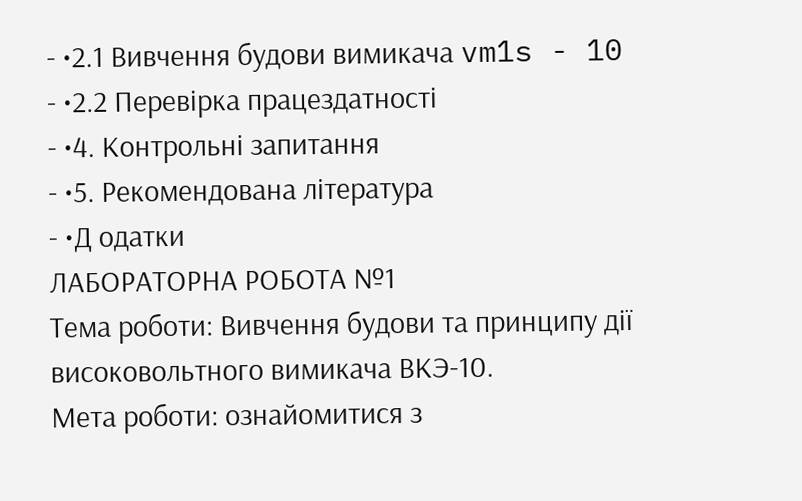- •2.1 Вивчення будови вимикача vm1s - 10
- •2.2 Перевірка працездатності
- •4. Контрольні запитання
- •5. Рекомендована література
- •Д одатки
ЛАБОРАТОРНА РОБОТА №1
Тема роботи: Вивчення будови та принципу дії високовольтного вимикача ВКЭ-10.
Мета роботи: ознайомитися з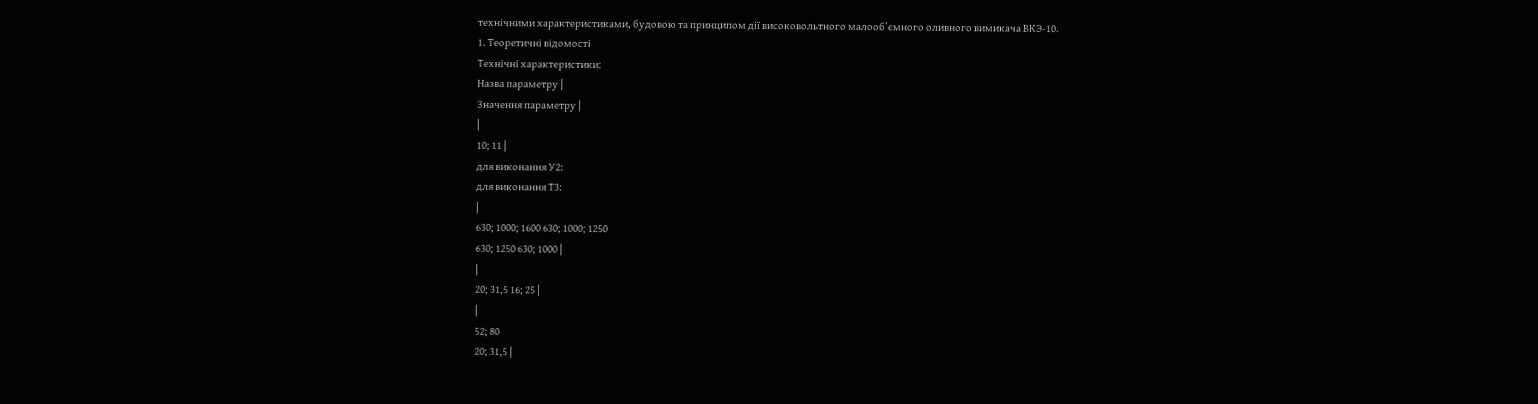технічними характеристиками, будовою та принципом дії високовольтного малооб’ємного оливного вимикача ВКЭ-10.
1. Теоретичні відомості
Технічні характеристики:
Назва параметру |
Значення параметру |
|
10; 11 |
для виконання У2:
для виконання Т3:
|
630; 1000; 1600 630; 1000; 1250
630; 1250 630; 1000 |
|
20; 31,5 16; 25 |
|
52; 80
20; 31,5 |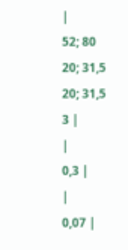|
52; 80
20; 31,5
20; 31,5
3 |
|
0,3 |
|
0,07 |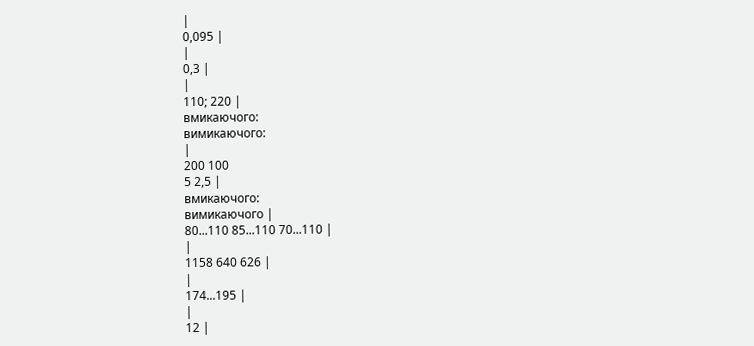|
0,095 |
|
0,3 |
|
110; 220 |
вмикаючого:
вимикаючого:
|
200 100
5 2,5 |
вмикаючого:
вимикаючого |
80...110 85...110 70...110 |
|
1158 640 626 |
|
174...195 |
|
12 |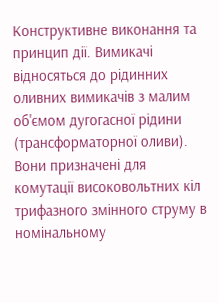Конструктивне виконання та принцип дії. Вимикачі відносяться до рідинних оливних вимикачів з малим об'ємом дугогасної рідини (трансформаторної оливи). Вони призначені для комутації високовольтних кіл трифазного змінного струму в номінальному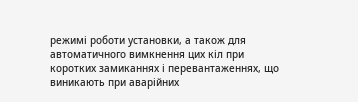режимі роботи установки, а також для автоматичного вимкнення цих кіл при коротких замиканнях і перевантаженнях, що виникають при аварійних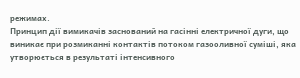режимах.
Принцип дії вимикачів заснований на гасінні електричної дуги, що виникає при розмиканні контактів потоком газооливної суміші, яка утворюється в результаті інтенсивного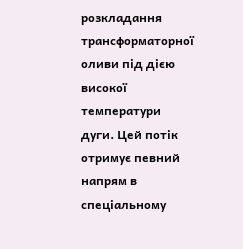розкладання трансформаторної оливи під дією високої температури дуги. Цей потік отримує певний напрям в спеціальному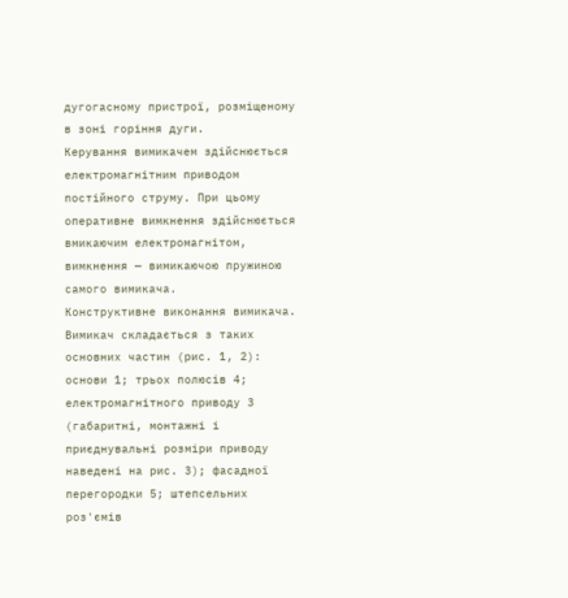дугогасному пристрої, розміщеному в зоні горіння дуги.
Керування вимикачем здійснюється електромагнітним приводом постійного струму. При цьому оперативне вимкнення здійснюється вмикаючим електромагнітом, вимкнення — вимикаючою пружиною самого вимикача.
Конструктивне виконання вимикача. Вимикач складається з таких основних частин (рис. 1, 2): основи 1; трьох полюсів 4; електромагнітного приводу 3 (габаритні, монтажні і приєднувальні розміри приводу наведені на рис. 3); фасадної перегородки 5; штепсельних роз'ємів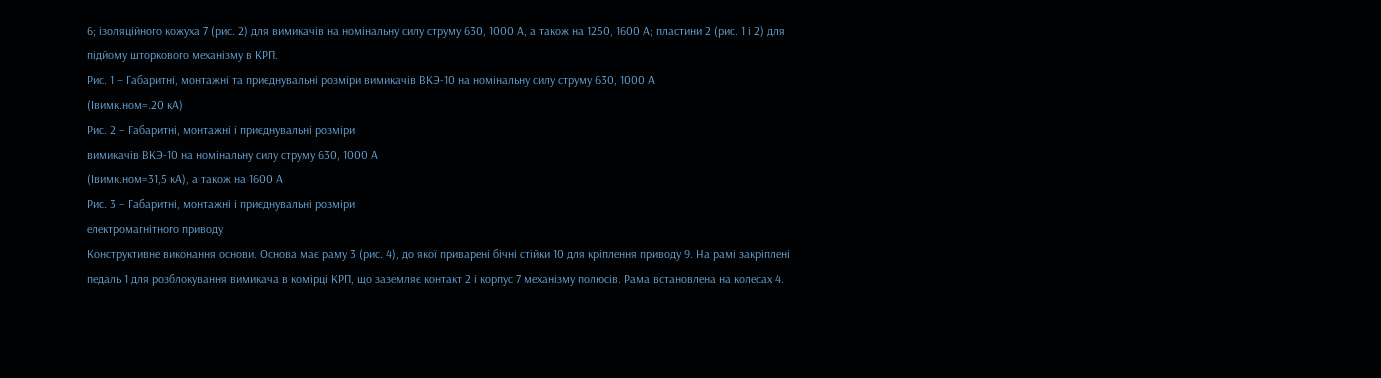6; ізоляційного кожуха 7 (рис. 2) для вимикачів на номінальну силу струму 630, 1000 А, а також на 1250, 1600 А; пластини 2 (рис. 1 і 2) для підйому шторкового механізму в КРП.
Рис. 1 – Габаритні, монтажні та приєднувальні розміри вимикачів ВКЭ-10 на номінальну силу струму 630, 1000 А
(Івимк.ном=.20 кА)
Рис. 2 – Габаритні, монтажні і приєднувальні розміри
вимикачів ВКЭ-10 на номінальну силу струму 630, 1000 А
(Івимк.ном=31,5 кА), а також на 1600 А
Рис. 3 – Габаритні, монтажні і приєднувальні розміри
електромагнітного приводу
Конструктивне виконання основи. Основа має раму 3 (рис. 4), до якої приварені бічні стійки 10 для кріплення приводу 9. На рамі закріплені педаль 1 для розблокування вимикача в комірці КРП, що заземляє контакт 2 і корпус 7 механізму полюсів. Рама встановлена на колесах 4.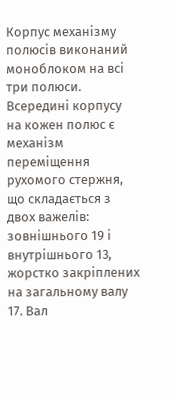Корпус механізму полюсів виконаний моноблоком на всі три полюси.
Всередині корпусу на кожен полюс є механізм переміщення рухомого стержня, що складається з двох важелів: зовнішнього 19 і внутрішнього 13, жорстко закріплених на загальному валу 17. Вал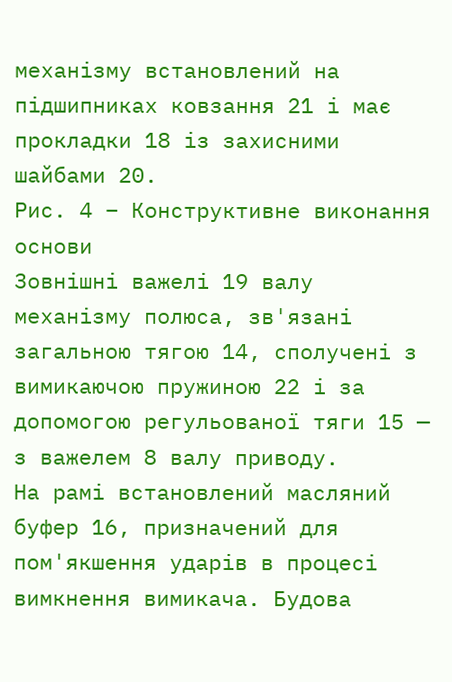механізму встановлений на підшипниках ковзання 21 і має прокладки 18 із захисними шайбами 20.
Рис. 4 – Конструктивне виконання основи
Зовнішні важелі 19 валу механізму полюса, зв'язані загальною тягою 14, сполучені з вимикаючою пружиною 22 і за допомогою регульованої тяги 15 — з важелем 8 валу приводу.
На рамі встановлений масляний буфер 16, призначений для пом'якшення ударів в процесі вимкнення вимикача. Будова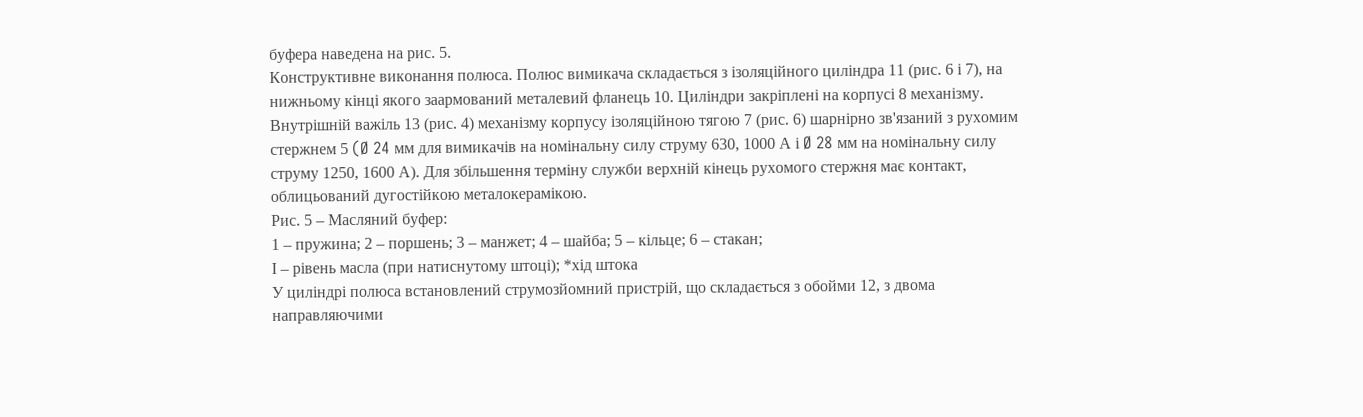буфера наведена на рис. 5.
Конструктивне виконання полюса. Полюс вимикача складається з ізоляційного циліндра 11 (рис. 6 і 7), на нижньому кінці якого заармований металевий фланець 10. Циліндри закріплені на корпусі 8 механізму.
Внутрішній важіль 13 (рис. 4) механізму корпусу ізоляційною тягою 7 (рис. 6) шарнірно зв'язаний з рухомим стержнем 5 (Ø 24 мм для вимикачів на номінальну силу струму 630, 1000 А і Ø 28 мм на номінальну силу струму 1250, 1600 А). Для збільшення терміну служби верхній кінець рухомого стержня має контакт, облицьований дугостійкою металокерамікою.
Рис. 5 – Масляний буфер:
1 – пружина; 2 – поршень; 3 – манжет; 4 – шайба; 5 – кільце; 6 – стакан;
І – рівень масла (при натиснутому штоці); *хід штока
У циліндрі полюса встановлений струмозйомний пристрій, що складається з обойми 12, з двома направляючими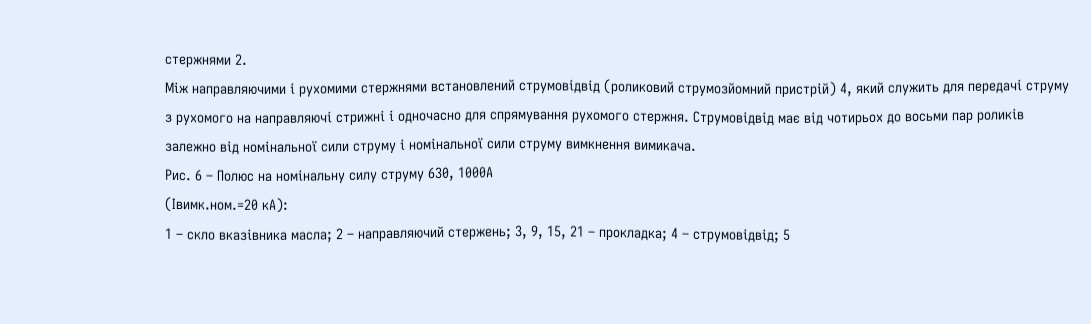стержнями 2.
Між направляючими і рухомими стержнями встановлений струмовідвід (роликовий струмозйомний пристрій) 4, який служить для передачі струму з рухомого на направляючі стрижні і одночасно для спрямування рухомого стержня. Струмовідвід має від чотирьох до восьми пар роликів залежно від номінальної сили струму і номінальної сили струму вимкнення вимикача.
Рис. 6 – Полюс на номінальну силу струму 630, 1000А
(Івимк.ном.=20 кА):
1 – скло вказівника масла; 2 – направляючий стержень; 3, 9, 15, 21 – прокладка; 4 – струмовідвід; 5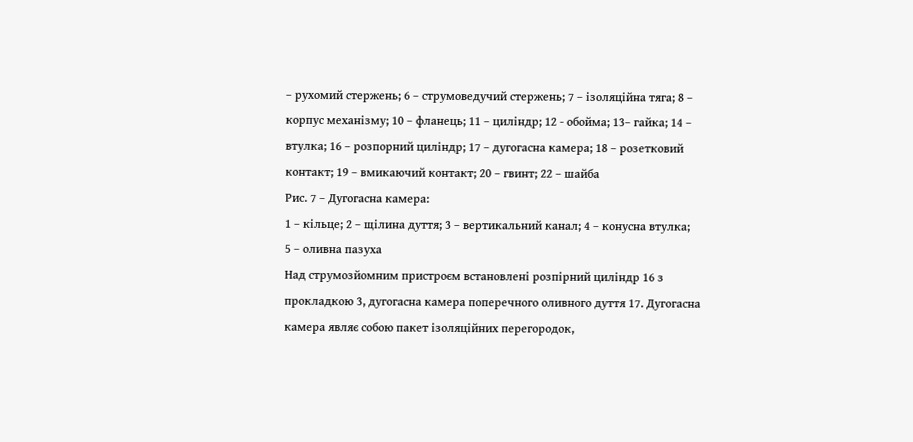– рухомий стержень; 6 – струмоведучий стержень; 7 – ізоляційна тяга; 8 – корпус механізму; 10 – фланець; 11 – циліндр; 12 - обойма; 13– гайка; 14 – втулка; 16 – розпорний циліндр; 17 – дугогасна камера; 18 – розетковий контакт; 19 – вмикаючий контакт; 20 – гвинт; 22 – шайба
Рис. 7 – Дугогасна камера:
1 – кільце; 2 – щілина дуття; 3 – вертикальний канал; 4 – конусна втулка;
5 – оливна пазуха
Над струмозйомним пристроєм встановлені розпірний циліндр 16 з прокладкою 3, дугогасна камера поперечного оливного дуття 17. Дугогасна камера являє собою пакет ізоляційних перегородок,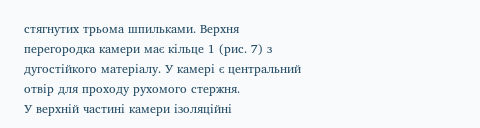стягнутих трьома шпильками. Верхня перегородка камери має кільце 1 (рис. 7) з дугостійкого матеріалу. У камері є центральний отвір для проходу рухомого стержня.
У верхній частині камери ізоляційні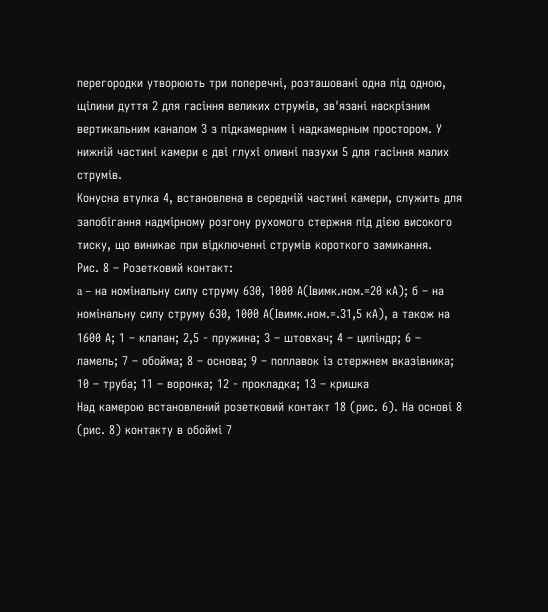перегородки утворюють три поперечні, розташовані одна під одною, щілини дуття 2 для гасіння великих струмів, зв'язані наскрізним вертикальним каналом 3 з підкамерним і надкамерным простором. У нижній частині камери є дві глухі оливні пазухи 5 для гасіння малих струмів.
Конусна втулка 4, встановлена в середній частині камери, служить для запобігання надмірному розгону рухомого стержня під дією високого тиску, що виникає при відключенні струмів короткого замикання.
Рис. 8 – Розетковий контакт:
a – на номінальну силу струму 630, 1000 А(Івимк.ном.=20 кА); б – на номінальну силу струму 630, 1000 А(Івимк.ном.=.31,5 кА), а також на 1600 А; 1 – клапан; 2,5 - пружина; 3 – штовхач; 4 – циліндр; 6 – ламель; 7 – обойма; 8 – основа; 9 – поплавок із стержнем вказівника; 10 – труба; 11 – воронка; 12 - прокладка; 13 – кришка
Над камерою встановлений розетковий контакт 18 (рис. 6). На основі 8 (рис. 8) контакту в обоймі 7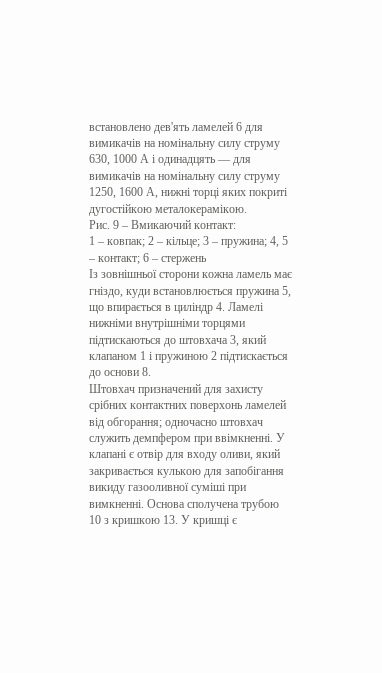встановлено дев'ять ламелей 6 для вимикачів на номінальну силу струму 630, 1000 А і одинадцять — для вимикачів на номінальну силу струму 1250, 1600 А, нижні торці яких покриті дугостійкою металокерамікою.
Рис. 9 – Вмикаючий контакт:
1 – ковпак; 2 – кільце; 3 – пружина; 4, 5 – контакт; 6 – стержень
Із зовнішньої сторони кожна ламель має гніздо, куди встановлюється пружина 5, що впирається в циліндр 4. Ламелі нижніми внутрішніми торцями підтискаються до штовхача 3, який клапаном 1 і пружиною 2 підтискається до основи 8.
Штовхач призначений для захисту срібних контактних поверхонь ламелей від обгорання; одночасно штовхач служить демпфером при ввімкненні. У клапані є отвір для входу оливи, який закривається кулькою для запобігання викиду газооливної суміші при вимкненні. Основа сполучена трубою 10 з кришкою 13. У кришці є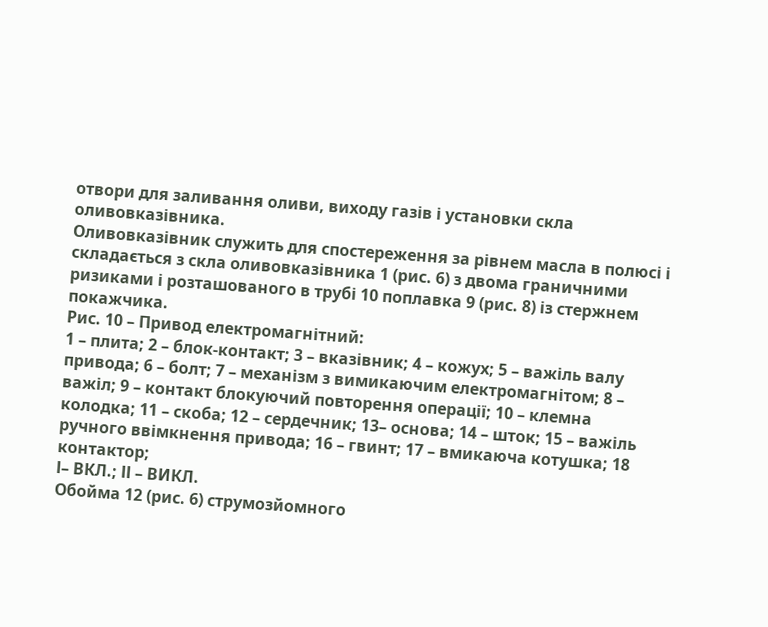отвори для заливання оливи, виходу газів і установки скла оливовказівника.
Оливовказівник служить для спостереження за рівнем масла в полюсі і складається з скла оливовказівника 1 (рис. 6) з двома граничними ризиками і розташованого в трубі 10 поплавка 9 (рис. 8) із стержнем покажчика.
Рис. 10 – Привод електромагнітний:
1 – плита; 2 – блок-контакт; 3 – вказівник; 4 – кожух; 5 – важіль валу привода; 6 – болт; 7 – механізм з вимикаючим електромагнітом; 8 – важіл; 9 – контакт блокуючий повторення операції; 10 – клемна колодка; 11 – скоба; 12 – сердечник; 13– основа; 14 – шток; 15 – важіль ручного ввімкнення привода; 16 – гвинт; 17 – вмикаюча котушка; 18 контактор;
І– ВКЛ.; ІІ – ВИКЛ.
Обойма 12 (рис. 6) струмозйомного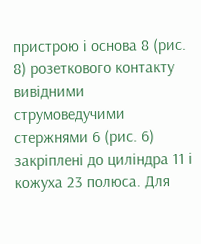пристрою і основа 8 (рис. 8) розеткового контакту вивідними струмоведучими стержнями 6 (рис. 6) закріплені до циліндра 11 і кожуха 23 полюса. Для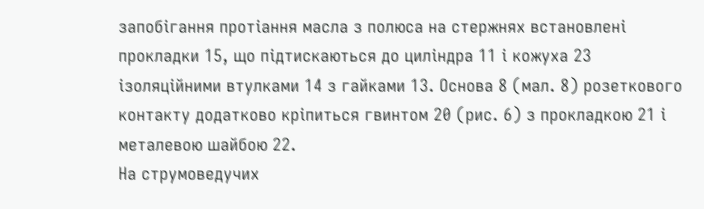запобігання протіання масла з полюса на стержнях встановлені прокладки 15, що підтискаються до циліндра 11 і кожуха 23 ізоляційними втулками 14 з гайками 13. Основа 8 (мал. 8) розеткового контакту додатково кріпиться гвинтом 20 (рис. 6) з прокладкою 21 і металевою шайбою 22.
На струмоведучих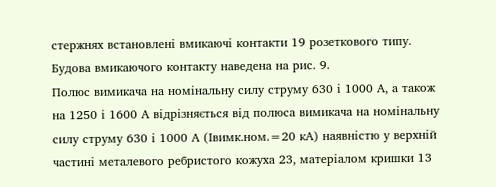стержнях встановлені вмикаючі контакти 19 розеткового типу. Будова вмикаючого контакту наведена на рис. 9.
Полюс вимикача на номінальну силу струму 630 і 1000 А, а також на 1250 і 1600 А відрізняється від полюса вимикача на номінальну силу струму 630 і 1000 А (Івимк.ном.=20 кА) наявністю у верхній частині металевого ребристого кожуха 23, матеріалом кришки 13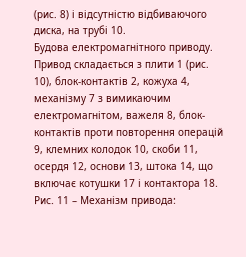(рис. 8) і відсутністю відбиваючого диска, на трубі 10.
Будова електромагнітного приводу. Привод складається з плити 1 (рис. 10), блок-контактів 2, кожуха 4, механізму 7 з вимикаючим електромагнітом, важеля 8, блок-контактів проти повторення операцій 9, клемних колодок 10, скоби 11, осердя 12, основи 13, штока 14, що включає котушки 17 і контактора 18.
Рис. 11 – Механізм привода: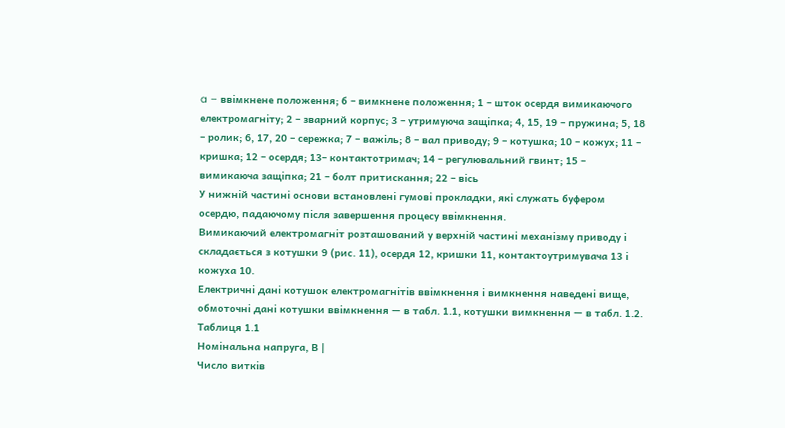a – ввімкнене положення; б – вимкнене положення; 1 – шток осердя вимикаючого електромагніту; 2 – зварний корпус; 3 – утримуюча защіпка; 4, 15, 19 – пружина; 5, 18 – ролик; 6, 17, 20 – сережка; 7 – важіль; 8 – вал приводу; 9 – котушка; 10 – кожух; 11 – кришка; 12 – осердя; 13– контактотримач; 14 – регулювальний гвинт; 15 – вимикаюча защіпка; 21 – болт притискання; 22 – вісь
У нижній частині основи встановлені гумові прокладки, які служать буфером осердю, падаючому після завершення процесу ввімкнення.
Вимикаючий електромагніт розташований у верхній частині механізму приводу і складається з котушки 9 (рис. 11), осердя 12, кришки 11, контактоутримувача 13 і кожуха 10.
Електричні дані котушок електромагнітів ввімкнення і вимкнення наведені вище, обмоточні дані котушки ввімкнення — в табл. 1.1, котушки вимкнення — в табл. 1.2.
Таблиця 1.1
Номінальна напруга, В |
Число витків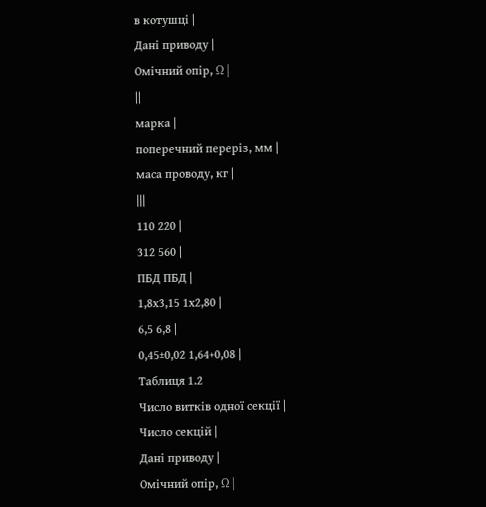в котушці |
Дані приводу |
Омічний опір, Ω |
||
марка |
поперечний переріз, мм |
маса проводу, кг |
|||
110 220 |
312 560 |
ПБД ПБД |
1,8х3,15 1х2,80 |
6,5 6,8 |
0,45±0,02 1,64+0,08 |
Таблиця 1.2
Число витків одної секції |
Число секцій |
Дані приводу |
Омічний опір, Ω |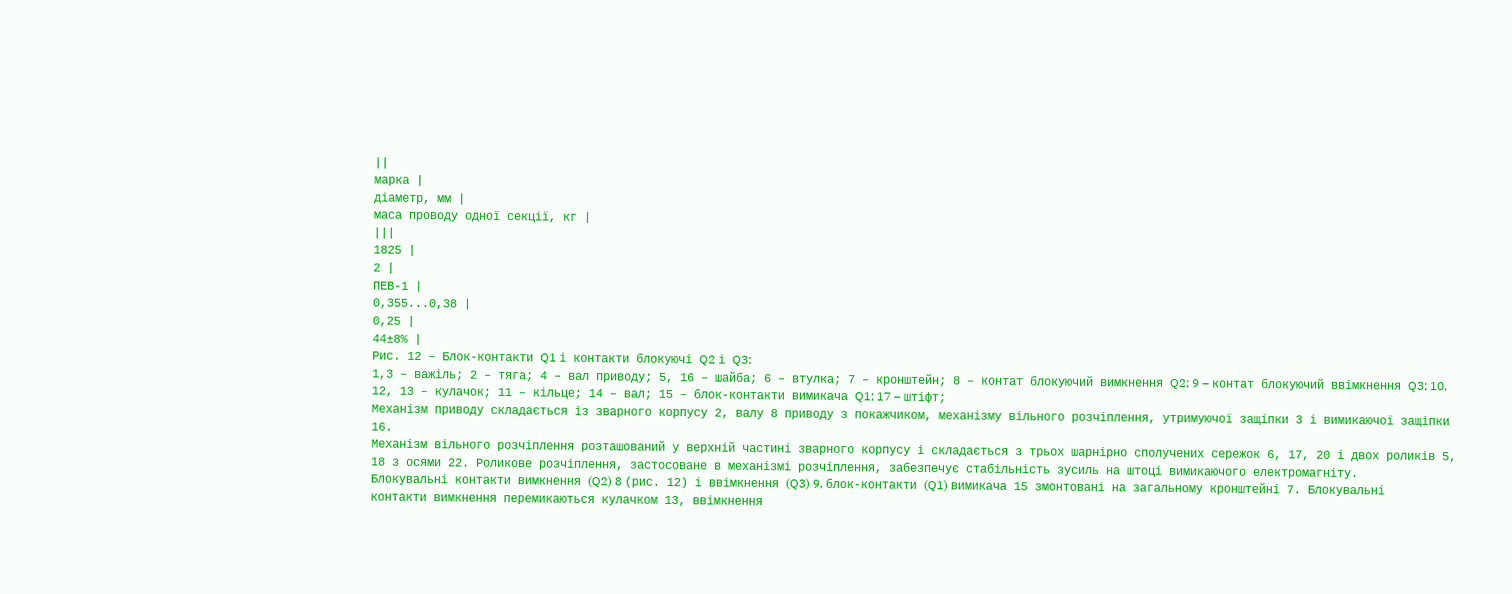||
марка |
діаметр, мм |
маса проводу одної секції, кг |
|||
1825 |
2 |
ПЕВ-1 |
0,355...0,38 |
0,25 |
44±8% |
Рис. 12 – Блок-контакти Q1 і контакти блокуючі Q2 і Q3:
1,3 – важіль; 2 – тяга; 4 – вал приводу; 5, 16 – шайба; 6 – втулка; 7 – кронштейн; 8 – контат блокуючий вимкнення Q2; 9 – контат блокуючий ввімкнення Q3; 10, 12, 13 – кулачок; 11 – кільце; 14 – вал; 15 – блок-контакти вимикача Q1; 17 – штіфт;
Механізм приводу складається із зварного корпусу 2, валу 8 приводу з покажчиком, механізму вільного розчіплення, утримуючої защіпки 3 і вимикаючої защіпки 16.
Механізм вільного розчіплення розташований у верхній частині зварного корпусу і складається з трьох шарнірно сполучених сережок 6, 17, 20 і двох роликів 5, 18 з осями 22. Роликове розчіплення, застосоване в механізмі розчіплення, забезпечує стабільність зусиль на штоці вимикаючого електромагніту.
Блокувальні контакти вимкнення (Q2) 8 (рис. 12) і ввімкнення (Q3) 9, блок-контакти (Q1) вимикача 15 змонтовані на загальному кронштейні 7. Блокувальні контакти вимкнення перемикаються кулачком 13, ввімкнення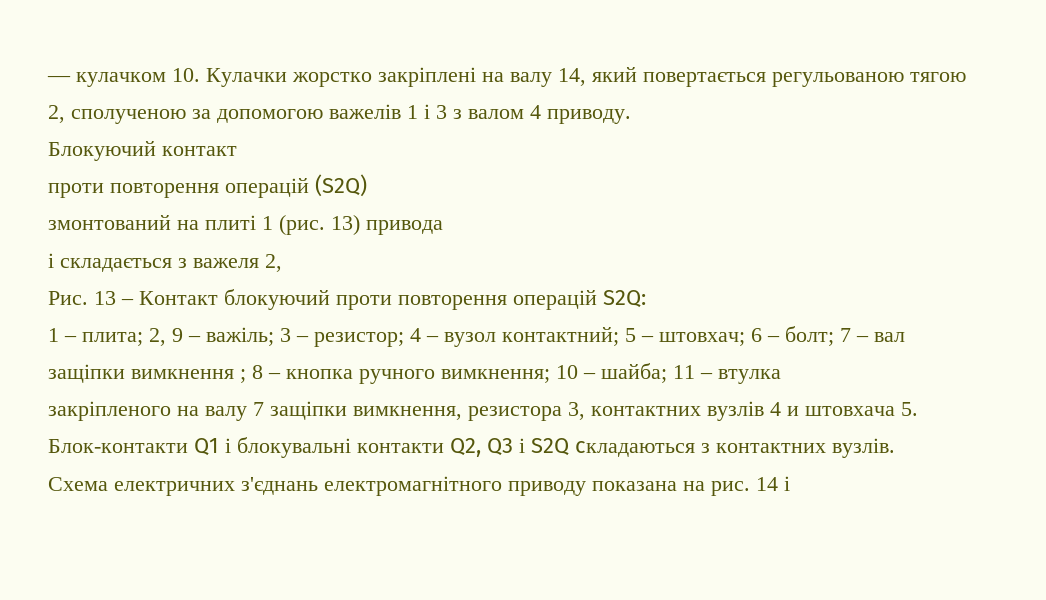— кулачком 10. Кулачки жорстко закріплені на валу 14, який повертається регульованою тягою 2, сполученою за допомогою важелів 1 і 3 з валом 4 приводу.
Блокуючий контакт
проти повторення операцій (S2Q)
змонтований на плиті 1 (рис. 13) привода
і складається з важеля 2,
Рис. 13 – Контакт блокуючий проти повторення операцій S2Q:
1 – плита; 2, 9 – важіль; 3 – резистор; 4 – вузол контактний; 5 – штовхач; 6 – болт; 7 – вал защіпки вимкнення ; 8 – кнопка ручного вимкнення; 10 – шайба; 11 – втулка
закріпленого на валу 7 защіпки вимкнення, резистора 3, контактних вузлів 4 и штовхача 5.
Блок-контакти Q1 і блокувальні контакти Q2, Q3 і S2Q cкладаються з контактних вузлів.
Схема електричних з'єднань електромагнітного приводу показана на рис. 14 і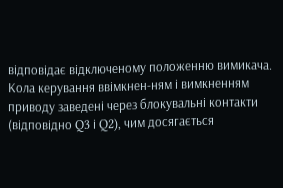відповідає відключеному положенню вимикача.
Кола керування ввімкнен-ням і вимкненням приводу заведені через блокувальні контакти (відповідно Q3 і Q2), чим досягається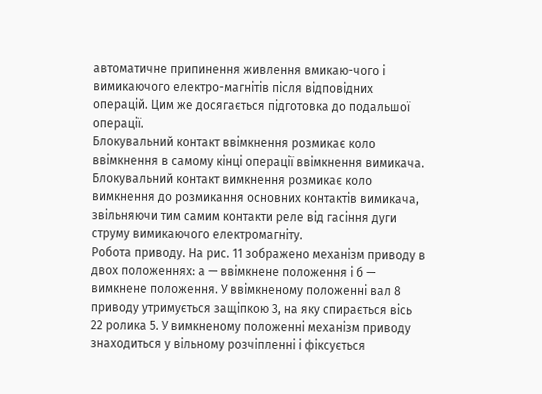автоматичне припинення живлення вмикаю-чого і вимикаючого електро-магнітів після відповідних операцій. Цим же досягається підготовка до подальшої операції.
Блокувальний контакт ввімкнення розмикає коло ввімкнення в самому кінці операції ввімкнення вимикача.
Блокувальний контакт вимкнення розмикає коло вимкнення до розмикання основних контактів вимикача, звільняючи тим самим контакти реле від гасіння дуги струму вимикаючого електромагніту.
Робота приводу. На рис. 11 зображено механізм приводу в двох положеннях: а — ввімкнене положення і б — вимкнене положення. У ввімкненому положенні вал 8 приводу утримується защіпкою 3, на яку спирається вісь 22 ролика 5. У вимкненому положенні механізм приводу знаходиться у вільному розчіпленні і фіксується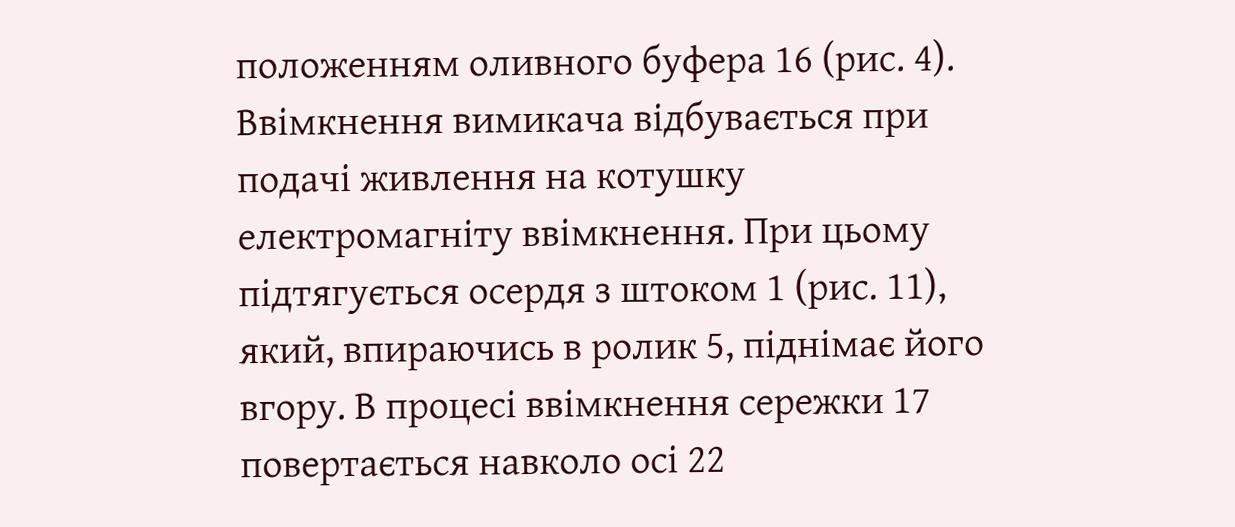положенням оливного буфера 16 (рис. 4).
Ввімкнення вимикача відбувається при подачі живлення на котушку електромагніту ввімкнення. При цьому підтягується осердя з штоком 1 (рис. 11), який, впираючись в ролик 5, піднімає його вгору. В процесі ввімкнення сережки 17 повертається навколо осі 22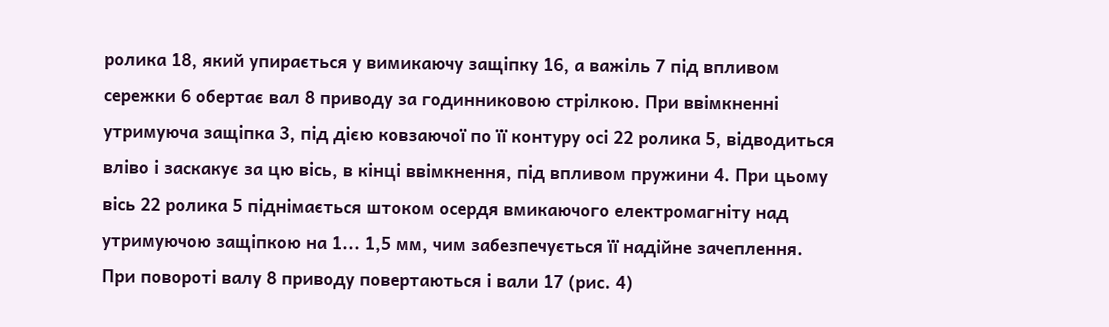ролика 18, який упирається у вимикаючу защіпку 16, а важіль 7 під впливом сережки 6 обертає вал 8 приводу за годинниковою стрілкою. При ввімкненні утримуюча защіпка 3, під дією ковзаючої по її контуру осі 22 ролика 5, відводиться вліво і заскакує за цю вісь, в кінці ввімкнення, під впливом пружини 4. При цьому вісь 22 ролика 5 піднімається штоком осердя вмикаючого електромагніту над утримуючою защіпкою на 1... 1,5 мм, чим забезпечується її надійне зачеплення.
При повороті валу 8 приводу повертаються і вали 17 (рис. 4)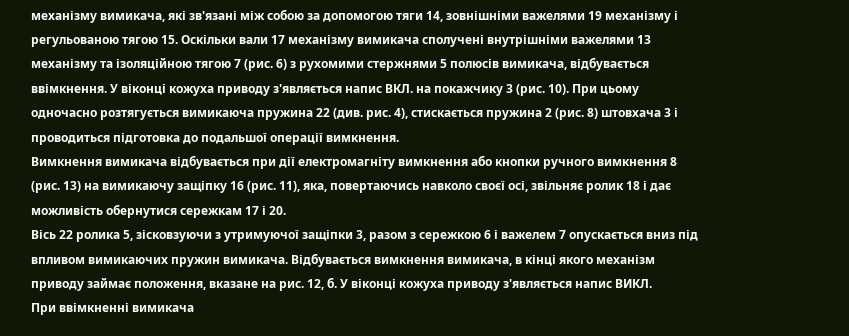механізму вимикача, які зв'язані між собою за допомогою тяги 14, зовнішніми важелями 19 механізму і регульованою тягою 15. Оскільки вали 17 механізму вимикача сполучені внутрішніми важелями 13 механізму та ізоляційною тягою 7 (рис. 6) з рухомими стержнями 5 полюсів вимикача, відбувається ввімкнення. У віконці кожуха приводу з'являється напис ВКЛ. на покажчику 3 (рис. 10). При цьому одночасно розтягується вимикаюча пружина 22 (див. рис. 4), стискається пружина 2 (рис. 8) штовхача 3 і проводиться підготовка до подальшої операції вимкнення.
Вимкнення вимикача відбувається при дії електромагніту вимкнення або кнопки ручного вимкнення 8 (рис. 13) на вимикаючу защіпку 16 (рис. 11), яка, повертаючись навколо своєї осі, звільняє ролик 18 і дає можливість обернутися сережкам 17 і 20.
Вісь 22 ролика 5, зісковзуючи з утримуючої защіпки 3, разом з сережкою 6 і важелем 7 опускається вниз під впливом вимикаючих пружин вимикача. Відбувається вимкнення вимикача, в кінці якого механізм приводу займає положення, вказане на рис. 12, б. У віконці кожуха приводу з'являється напис ВИКЛ.
При ввімкненні вимикача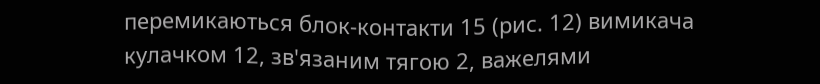перемикаються блок-контакти 15 (рис. 12) вимикача кулачком 12, зв'язаним тягою 2, важелями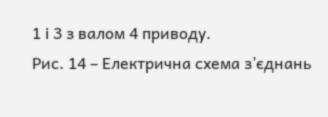1 і 3 з валом 4 приводу.
Рис. 14 – Електрична схема з’єднань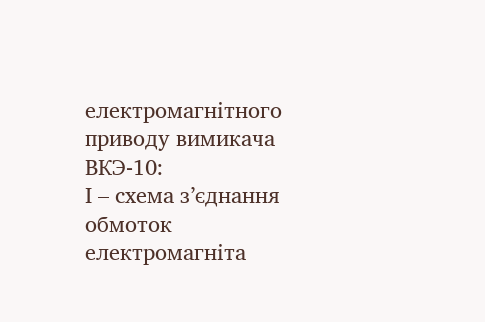електромагнітного приводу вимикача ВКЭ-10:
І – схема з’єднання обмоток електромагніта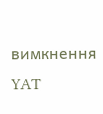вимкнення YAT